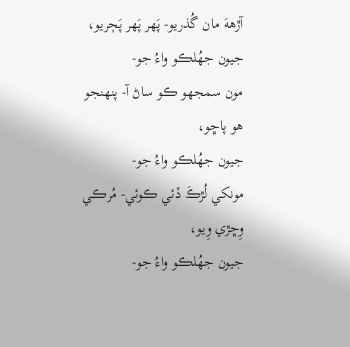آڙههَ مان گُذريو- پَهر پَهر پَڄريو،
جيون جهُلڪو واءُ جو-
مون سمجهو ڪو ساڻ آ- پنهنجو هو پاڇو،
جيون جهُلڪو واءُ جو-
مونکي لُڙڪَ ڏئي ڪوئي- مُرڪي وِڇڙي وِيو،
جيون جهُلڪو واءُ جو-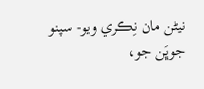نيڻن مان نِڪري ويو- سپنو جوڀَن جو،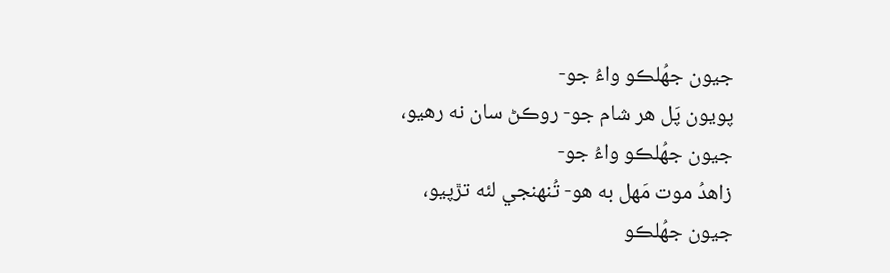جيون جهُلڪو واءُ جو-
پويون پَل هر شام جو- روڪڻ سان نه رهيو،
جيون جهُلڪو واءُ جو-
زاهدُ موت مَهل به هو- تُنهنجي لئه تڙپيو،
جيون جهُلڪو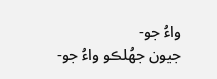واءُ جو-
جيون جهُلڪو واءُ جو-